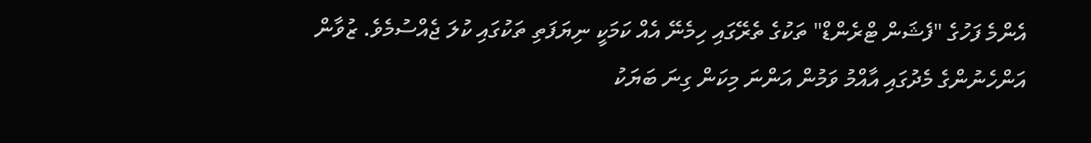އެންމެ ފަހުގެ "ފެޝަން ޓްރެންޑް" ތަކުގެ ތެރޭގައި ހިމެނޭ އެއް ކަމަކީ ނިޔަފަތި ތަކުގައި ކުލަ ޖެއްސުމެވެ. ޒުވާން އަންހެނުންގެ މެދުގައި އާއްމު ވަމުން އަންނަ މިކަން ގިނަ ބަޔަކު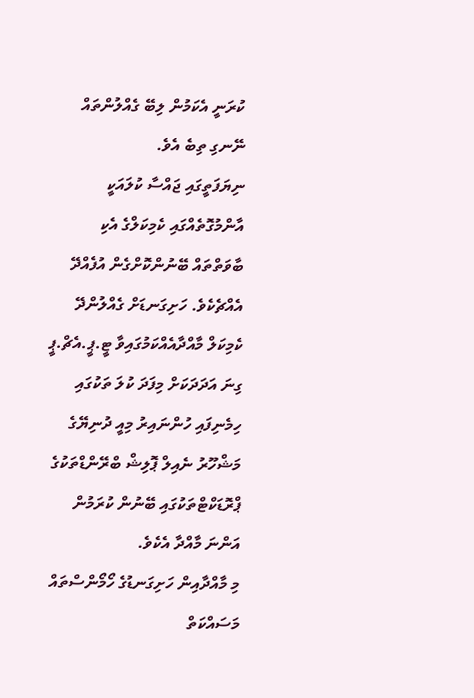ކުރަނީ އެކަމުން ލިބޭ ގެއްލުންތައް ނޭނގި ތިބެ އެވެ.
ނިޔަފަތީގައި ޖައްސާ ކުލައަކީ އާންމުގޮތެއްގައި ކެމިކަލްގެ އެކި ބާވަތްތައް ބޭނުންކޮށްގެން އުފެއްދޭ އެއްޗެކެވެ. ހަށިގަނޑަށް ގެއްލުންދޭ ކެމިކަލް މާއްދާއެއްކަމުގައިވާ ޓީ.ޕީ.އެޗް.ޕީ ގިނަ އަދަދަކަށް މިފަދަ ކުލަ ތަކުގައި ހިމެނިފައި ހުންނައިރު މިއީ ދުނިޔޭގެ މަޝްހޫރު ނެއިލް ޕޮލިޝް ބްރޭންޑްތަކުގެ ޕްރޮޑަކްޓްތަކުގައި ބޭނުން ކުރަމުން އަންނަ މާއްދާ އެކެވެ.
މި މާއްދާއިން ހަށިގަނޑުގެ ހޯމޯންސްތައް މަސައްކަތް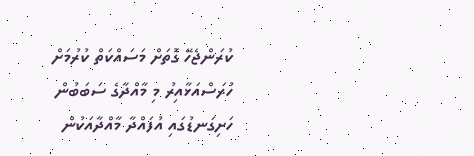ކުރަންޖެހޭ ގޮތަށް މަސައްކަތް ކުރުމަށް ހުރަސްއަޅާއިރު މި މާއްދާގެ ސަބަބުން ހަށިގަނޑުގައި އުފައްދާ މާއްދާއަކުން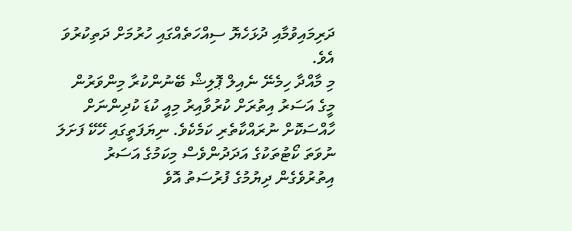ދަރިމައިވުމާއި ދުޅަހެޔޮ ސިއްހަތެއްގައި ހުރުމަށް ދަތިކުރުވަ އެވެ.
މި މާއްދާ ހިމެނޭ ނެއިލް ޕޮލިޝް ބޭނުންކުރާ މިންވަރުން މީގެ އަސަރު އިތުރަށް ކުރުވާއިރު މިއީ ކުޑަ ކުދިންނަށް ހާއްސަކޮށް ނުރައްކާތެރި ކަމެކެވެ. ނިޔަފަތީގައި ހޭކޭ ފަށަލަ ނުވަތަ ކޯޓުތަކުގެ އަދަދުންވެސް މިކަމުގެ އަސަރު އިތުރުވެގެން ދިޔުމުގެ ފުރުސަތު އޮވެ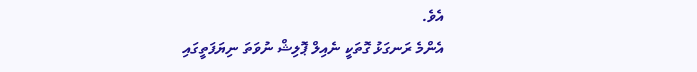އެވެ.
އެންމެ ރަނގަޅު ގޮތަކީ ނެއިލް ޕޮލިޝް ނުވަތަ ނިޔަފަތީގައި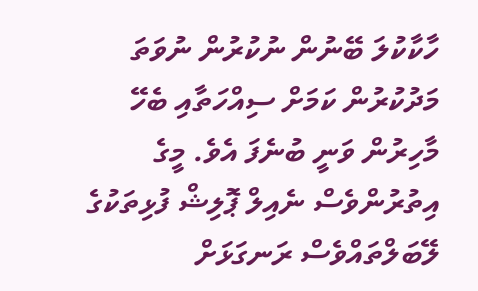ހާކާކުލަ ބޭނުން ނުކުރުން ނުވަތަ މަދުކުރުން ކަމަށް ސިއްހަތާއި ބެހޭ މާހިރުން ވަނީ ބުނެފަ އެވެ. މީގެ އިތުރުންވެސް ނެއިލް ޕޮލިޝް ފުޅިތަކުގެ ލޭބަލްތައްވެސް ރަނގަޅަށް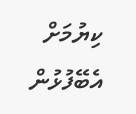ކިޔުމަށް އެބޭފުޅުން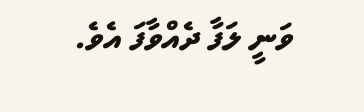ވަނީ ލަފާ ދެއްވާފަ އެވެ.